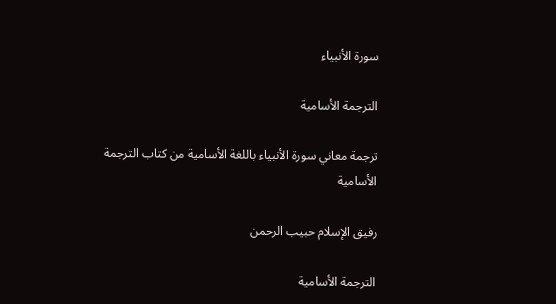سورة الأنبياء

الترجمة الأسامية

ترجمة معاني سورة الأنبياء باللغة الأسامية من كتاب الترجمة الأسامية

رفيق الإسلام حبيب الرحمن

الترجمة الأسامية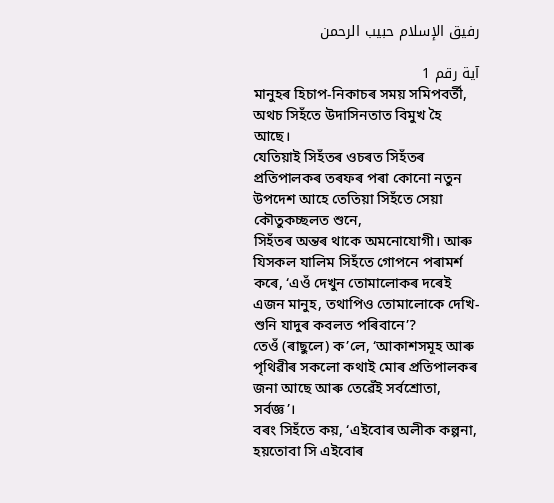رفيق الإسلام حبيب الرحمن

آية رقم 1
মানুহৰ হিচাপ-নিকাচৰ সময় সমিপবৰ্তী, অথচ সিহঁতে উদাসিনতাত বিমুখ হৈ আছে।
যেতিয়াই সিহঁতৰ ওচৰত সিহঁতৰ প্ৰতিপালকৰ তৰফৰ পৰা কোনো নতুন উপদেশ আহে তেতিয়া সিহঁতে সেয়া কৌতুকচ্ছলত শুনে,
সিহঁতৰ অন্তৰ থাকে অমনোযোগী। আৰু যিসকল যালিম সিহঁতে গোপনে পৰামৰ্শ কৰে, ‘এওঁ দেখুন তোমালোকৰ দৰেই এজন মানুহ, তথাপিও তোমালোকে দেখি-শুনি যাদুৰ কবলত পৰিবানে’?
তেওঁ (ৰাছুলে) ক’লে, ‘আকাশসমূহ আৰু পৃথিৱীৰ সকলো কথাই মোৰ প্ৰতিপালকৰ জনা আছে আৰু তেৱেঁই সৰ্বশ্ৰোতা, সৰ্বজ্ঞ’।
বৰং সিহঁতে কয়, ‘এইবোৰ অলীক কল্পনা, হয়তোবা সি এইবোৰ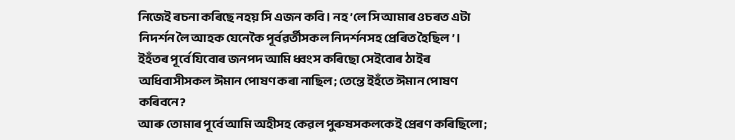নিজেই ৰচনা কৰিছে নহয় সি এজন কবি। নহ’লে সি আমাৰ ওচৰত এটা নিদৰ্শন লৈ আহক যেনেকৈ পূৰ্বৱৰ্তীসকল নিদৰ্শনসহ প্ৰেৰিত হৈছিল’।
ইহঁতৰ পূৰ্বে যিবোৰ জনপদ আমি ধ্বংস কৰিছো সেইবোৰ ঠাইৰ অধিবাসীসকল ঈমান পোষণ কৰা নাছিল; তেন্তে ইহঁতে ঈমান পোষণ কৰিবনে?
আৰু তোমাৰ পূৰ্বে আমি অহীসহ কেৱল পুৰুষসকলকেই প্ৰেৰণ কৰিছিলো;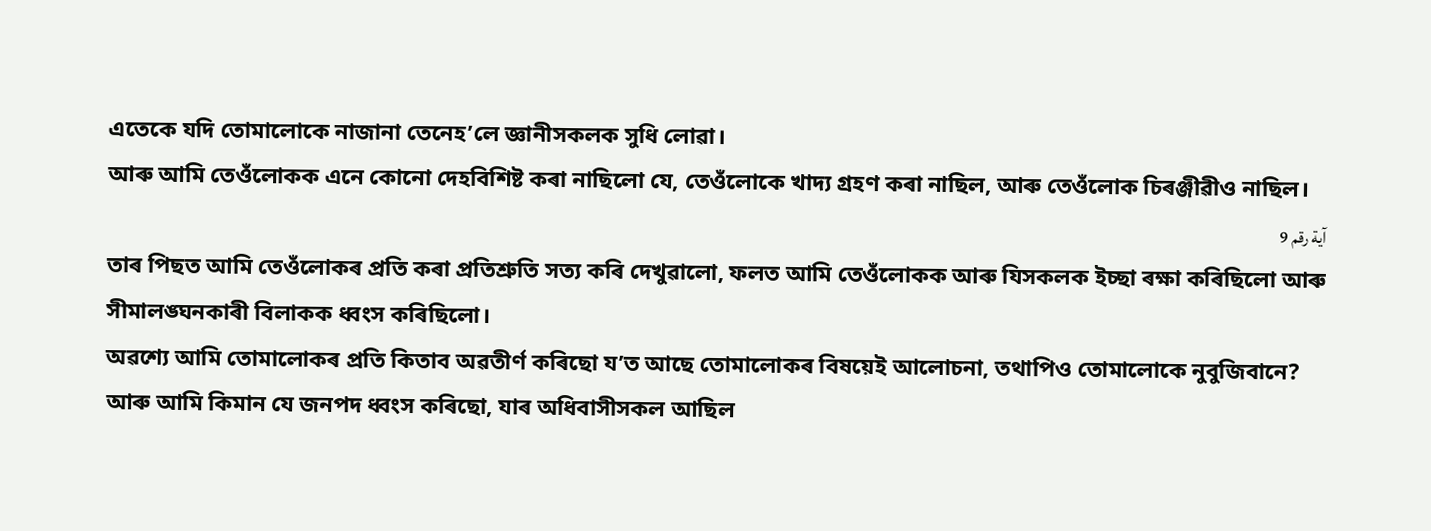এতেকে যদি তোমালোকে নাজানা তেনেহ’লে জ্ঞানীসকলক সুধি লোৱা।
আৰু আমি তেওঁলোকক এনে কোনো দেহবিশিষ্ট কৰা নাছিলো যে, তেওঁলোকে খাদ্য গ্ৰহণ কৰা নাছিল, আৰু তেওঁলোক চিৰঞ্জীৱীও নাছিল।
آية رقم 9
তাৰ পিছত আমি তেওঁলোকৰ প্ৰতি কৰা প্ৰতিশ্ৰুতি সত্য কৰি দেখুৱালো, ফলত আমি তেওঁলোকক আৰু যিসকলক ইচ্ছা ৰক্ষা কৰিছিলো আৰু সীমালঙ্ঘনকাৰী বিলাকক ধ্বংস কৰিছিলো।
অৱশ্যে আমি তোমালোকৰ প্ৰতি কিতাব অৱতীৰ্ণ কৰিছো য’ত আছে তোমালোকৰ বিষয়েই আলোচনা, তথাপিও তোমালোকে নুবুজিবানে?
আৰু আমি কিমান যে জনপদ ধ্বংস কৰিছো, যাৰ অধিবাসীসকল আছিল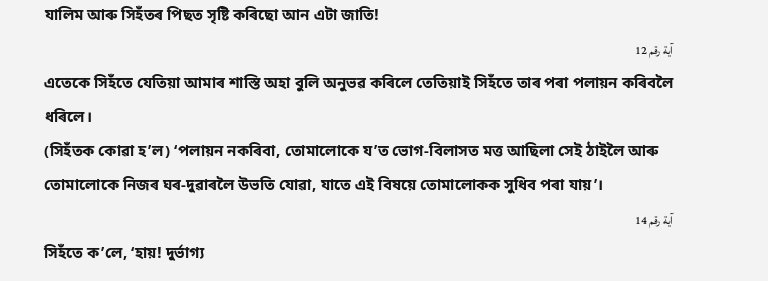যালিম আৰু সিহঁতৰ পিছত সৃষ্টি কৰিছো আন এটা জাতি!
آية رقم 12
এতেকে সিহঁতে যেতিয়া আমাৰ শাস্তি অহা বুলি অনুভৱ কৰিলে তেতিয়াই সিহঁতে তাৰ পৰা পলায়ন কৰিবলৈ ধৰিলে।
(সিহঁতক কোৱা হ’ল) ‘পলায়ন নকৰিবা, তোমালোকে য’ত ভোগ-বিলাসত মত্ত আছিলা সেই ঠাইলৈ আৰু তোমালোকে নিজৰ ঘৰ-দুৱাৰলৈ উভতি যোৱা, যাতে এই বিষয়ে তোমালোকক সুধিব পৰা যায়’।
آية رقم 14
সিহঁতে ক’লে, ‘হায়! দুৰ্ভাগ্য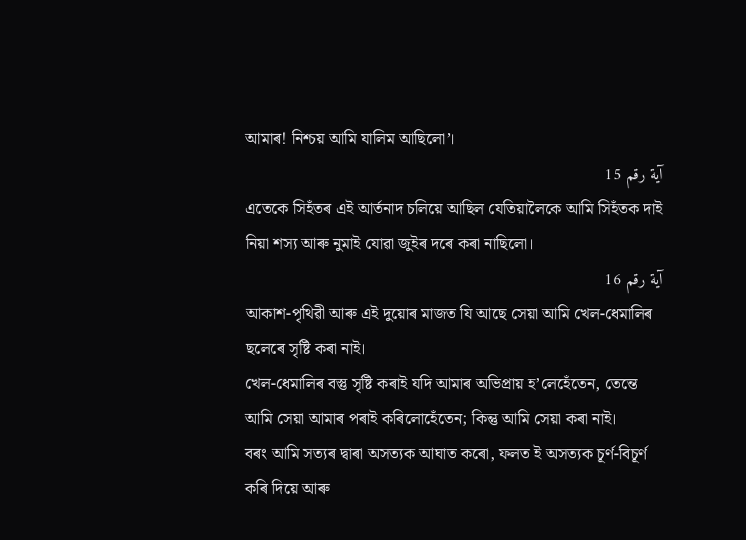আমাৰ! নিশ্চয় আমি যালিম আছিলো’।
آية رقم 15
এতেকে সিহঁতৰ এই আৰ্তনাদ চলিয়ে আছিল যেতিয়ালৈকে আমি সিহঁতক দাই নিয়া শস্য আৰু নুমাই যোৱা জুইৰ দৰে কৰা নাছিলো।
آية رقم 16
আকাশ-পৃথিৱী আৰু এই দুয়োৰ মাজত যি আছে সেয়া আমি খেল-ধেমালিৰ ছলেৰে সৃষ্টি কৰা নাই।
খেল-ধেমালিৰ বস্তু সৃষ্টি কৰাই যদি আমাৰ অভিপ্ৰায় হ’লেহেঁতেন, তেন্তে আমি সেয়া আমাৰ পৰাই কৰিলোহেঁতেন; কিন্তু আমি সেয়া কৰা নাই।
বৰং আমি সত্যৰ দ্বাৰা অসত্যক আঘাত কৰো, ফলত ই অসত্যক চূৰ্ণ-বিচূৰ্ণ কৰি দিয়ে আৰু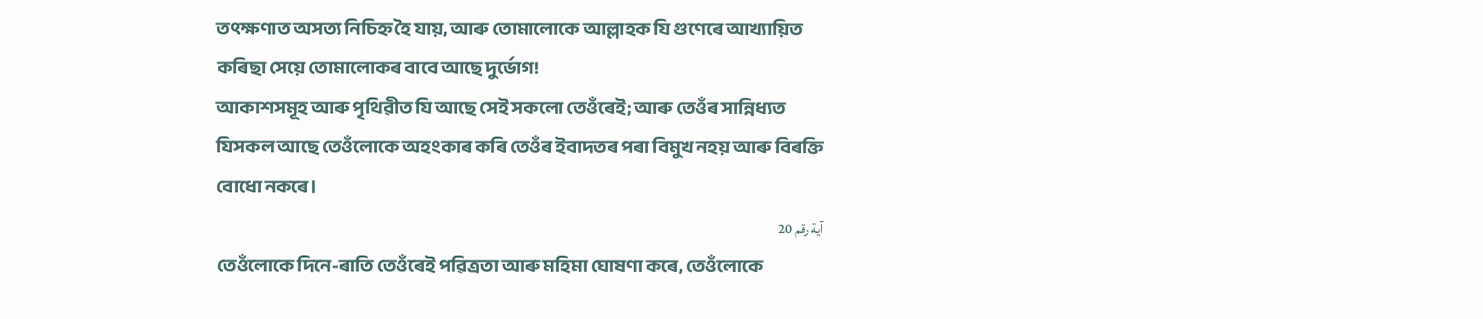তৎক্ষণাত অসত্য নিচিহ্ন হৈ যায়, আৰু তোমালোকে আল্লাহক যি গুণেৰে আখ্যায়িত কৰিছা সেয়ে তোমালোকৰ বাবে আছে দুৰ্ভোগ!
আকাশসমূহ আৰু পৃথিৱীত যি আছে সেই সকলো তেওঁৰেই; আৰু তেওঁৰ সান্নিধ্যত যিসকল আছে তেওঁলোকে অহংকাৰ কৰি তেওঁৰ ইবাদতৰ পৰা বিমুখ নহয় আৰু বিৰক্তি বোধো নকৰে।
آية رقم 20
তেওঁলোকে দিনে-ৰাতি তেওঁৰেই পৱিত্ৰতা আৰু মহিমা ঘোষণা কৰে, তেওঁলোকে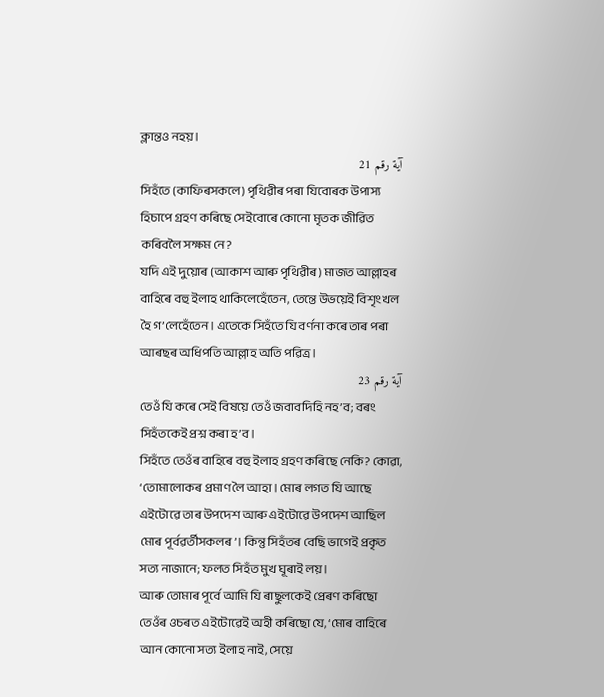ক্লান্তও নহয়।
آية رقم 21
সিহঁতে (কাফিৰসকলে) পৃথিৱীৰ পৰা যিবোৰক উপাস্য হিচাপে গ্ৰহণ কৰিছে সেইবোৰে কোনো মৃতক জীৱিত কৰিবলৈ সক্ষম নে?
যদি এই দুয়োৰ (আকাশ আৰু পৃথিৱীৰ) মাজত আল্লাহৰ বাহিৰে বহু ইলাহ থাকিলেহেঁতেন, তেন্তে উভয়েই বিশৃংখল হৈ গ’লেহেঁতেন। এতেকে সিহঁতে যি বৰ্ণনা কৰে তাৰ পৰা আৰছৰ অধিপতি আল্লাহ অতি পৱিত্ৰ।
آية رقم 23
তেওঁ যি কৰে সেই বিষয়ে তেওঁ জবাবদিহি নহ’ব; বৰং সিহঁতকেই প্ৰশ্ন কৰা হ’ব।
সিহঁতে তেওঁৰ বাহিৰে বহু ইলাহ গ্ৰহণ কৰিছে নেকি? কোৱা, ‘তোমালোকৰ প্ৰমাণ লৈ আহা। মোৰ লগত যি আছে এইটোৱে তাৰ উপদেশ আৰু এইটোৱে উপদেশ আছিল মোৰ পূৰ্বৱৰ্তীসকলৰ’। কিন্তু সিহঁতৰ বেছি ভাগেই প্ৰকৃত সত্য নাজানে; ফলত সিহঁত মুখ ঘূৰাই লয়।
আৰু তোমাৰ পূৰ্বে আমি যি ৰাছুলকেই প্ৰেৰণ কৰিছো তেওঁৰ ওচৰত এইটোৱেই অহী কৰিছো যে, ‘মোৰ বাহিৰে আন কোনো সত্য ইলাহ নাই, সেয়ে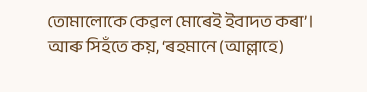তোমালোকে কেৱল মোৰেই ইবাদত কৰা’।
আৰু সিহঁতে কয়, ‘ৰহমানে (আল্লাহে)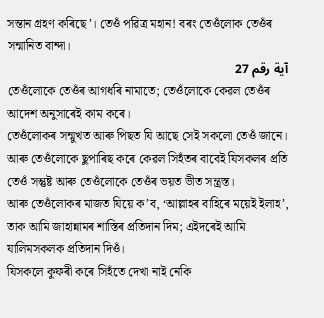সন্তান গ্ৰহণ কৰিছে’। তেওঁ পৱিত্ৰ মহান! বৰং তেওঁলোক তেওঁৰ সন্মানিত বান্দা।
آية رقم 27
তেওঁলোকে তেওঁৰ আগধৰি নামাতে; তেওঁলোকে কেৱল তেওঁৰ আদেশ অনুসাৰেই কাম কৰে।
তেওঁলোকৰ সন্মুখত আৰু পিছত যি আছে সেই সকলো তেওঁ জানে। আৰু তেওঁলোকে ছুপাৰিছ কৰে কেৱল সিহঁতৰ বাবেই যিসকলৰ প্ৰতি তেওঁ সন্তুষ্ট আৰু তেওঁলোকে তেওঁৰ ভয়ত ভীত সন্ত্ৰস্ত।
আৰু তেওঁলোকৰ মাজত যিয়ে ক’ব, ‘আল্লাহৰ বাহিৰে ময়েই ইলাহ’, তাক আমি জাহান্নামৰ শাস্তিৰ প্ৰতিদান দিম; এইদৰেই আমি যালিমসকলক প্ৰতিদান দিওঁ।
যিসকলে কুফৰী কৰে সিহঁতে দেখা নাই নেকি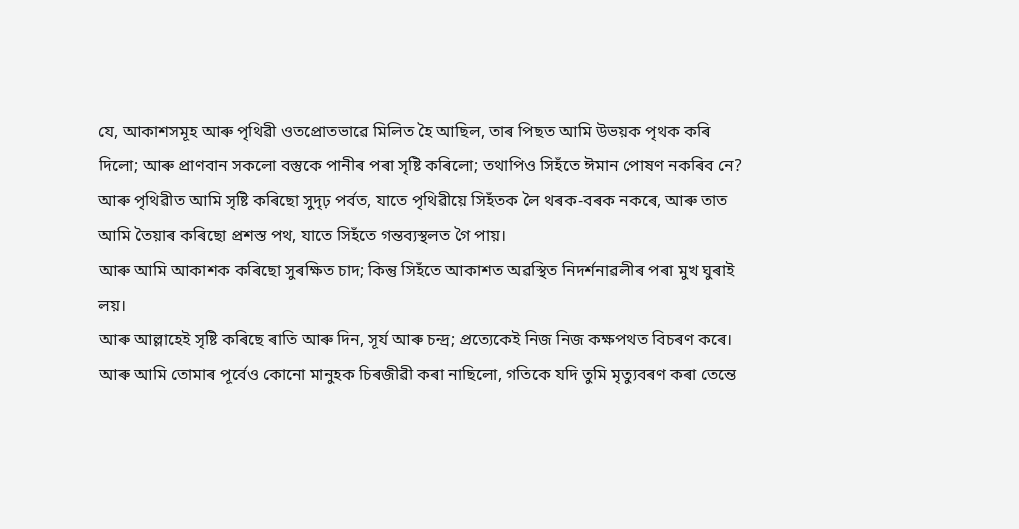যে, আকাশসমূহ আৰু পৃথিৱী ওতপ্ৰোতভাৱে মিলিত হৈ আছিল, তাৰ পিছত আমি উভয়ক পৃথক কৰি দিলো; আৰু প্ৰাণবান সকলো বস্তুকে পানীৰ পৰা সৃষ্টি কৰিলো; তথাপিও সিহঁতে ঈমান পোষণ নকৰিব নে?
আৰু পৃথিৱীত আমি সৃষ্টি কৰিছো সুদৃঢ় পৰ্বত, যাতে পৃথিৱীয়ে সিহঁতক লৈ থৰক-বৰক নকৰে, আৰু তাত আমি তৈয়াৰ কৰিছো প্ৰশস্ত পথ, যাতে সিহঁতে গন্তব্যস্থলত গৈ পায়।
আৰু আমি আকাশক কৰিছো সুৰক্ষিত চাদ; কিন্তু সিহঁতে আকাশত অৱস্থিত নিদৰ্শনাৱলীৰ পৰা মুখ ঘুৰাই লয়।
আৰু আল্লাহেই সৃষ্টি কৰিছে ৰাতি আৰু দিন, সূৰ্য আৰু চন্দ্ৰ; প্ৰত্যেকেই নিজ নিজ কক্ষপথত বিচৰণ কৰে।
আৰু আমি তোমাৰ পূৰ্বেও কোনো মানুহক চিৰজীৱী কৰা নাছিলো, গতিকে যদি তুমি মৃত্যুবৰণ কৰা তেন্তে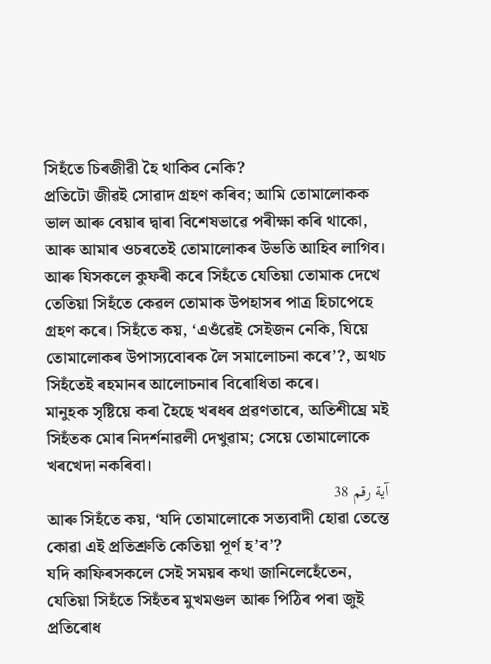সিহঁতে চিৰজীৱী হৈ থাকিব নেকি?
প্ৰতিটো জীৱই সোৱাদ গ্ৰহণ কৰিব; আমি তোমালোকক ভাল আৰু বেয়াৰ দ্বাৰা বিশেষভাৱে পৰীক্ষা কৰি থাকো, আৰু আমাৰ ওচৰতেই তোমালোকৰ উভতি আহিব লাগিব।
আৰু যিসকলে কুফৰী কৰে সিহঁতে যেতিয়া তোমাক দেখে তেতিয়া সিহঁতে কেৱল তোমাক উপহাসৰ পাত্ৰ হিচাপেহে গ্ৰহণ কৰে। সিহঁতে কয়, ‘এওঁৱেই সেইজন নেকি, যিয়ে তোমালোকৰ উপাস্যবোৰক লৈ সমালোচনা কৰে’?, অথচ সিহঁতেই ৰহমানৰ আলোচনাৰ বিৰোধিতা কৰে।
মানুহক সৃষ্টিয়ে কৰা হৈছে খৰধৰ প্ৰৱণতাৰে, অতিশীঘ্ৰে মই সিহঁতক মোৰ নিদৰ্শনাৱলী দেখুৱাম; সেয়ে তোমালোকে খৰখেদা নকৰিবা।
آية رقم 38
আৰু সিহঁতে কয়, ‘যদি তোমালোকে সত্যবাদী হোৱা তেন্তে কোৱা এই প্ৰতিশ্ৰুতি কেতিয়া পূৰ্ণ হ’ব’?
যদি কাফিৰসকলে সেই সময়ৰ কথা জানিলেহেঁতেন, যেতিয়া সিহঁতে সিহঁতৰ মুখমণ্ডল আৰু পিঠিৰ পৰা জুই প্ৰতিৰোধ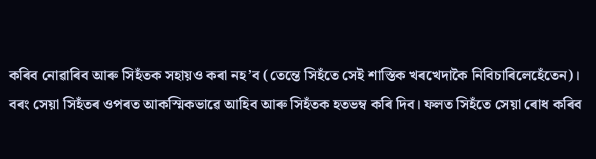কৰিব নোৱাৰিব আৰু সিহঁতক সহায়ও কৰা নহ’ব (তেন্তে সিহঁতে সেই শাস্তিক খৰখেদাকৈ নিবিচাৰিলেহেঁতেন)।
বৰং সেয়া সিহঁতৰ ওপৰত আকস্মিকভাৱে আহিব আৰু সিহঁতক হতভম্ব কৰি দিব। ফলত সিহঁতে সেয়া ৰোধ কৰিব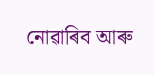নোৱাৰিব আৰু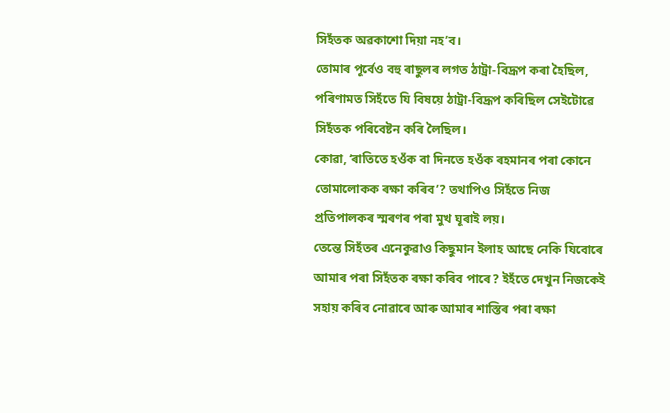সিহঁতক অৱকাশো দিয়া নহ’ব।
তোমাৰ পূৰ্বেও বহু ৰাছুলৰ লগত ঠাট্ৰা-বিদ্ৰূপ কৰা হৈছিল, পৰিণামত সিহঁতে যি বিষয়ে ঠাট্ৰা-বিদ্ৰূপ কৰিছিল সেইটোৱে সিহঁতক পৰিবেষ্টন কৰি লৈছিল।
কোৱা, ‘ৰাতিতে হওঁক বা দিনতে হওঁক ৰহমানৰ পৰা কোনে তোমালোকক ৰক্ষা কৰিব’? তথাপিও সিহঁতে নিজ প্ৰতিপালকৰ স্মৰণৰ পৰা মুখ ঘূৰাই লয়।
তেন্তে সিহঁতৰ এনেকুৱাও কিছুমান ইলাহ আছে নেকি যিবোৰে আমাৰ পৰা সিহঁতক ৰক্ষা কৰিব পাৰে? ইহঁতে দেখুন নিজকেই সহায় কৰিব নোৱাৰে আৰু আমাৰ শাস্তিৰ পৰা ৰক্ষা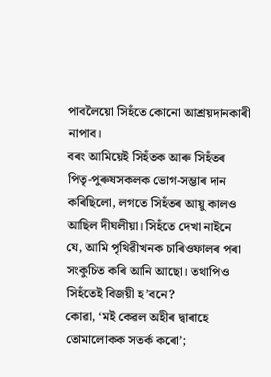পাবলৈয়ো সিহঁতে কোনো আশ্ৰয়দানকাৰী নাপাব।
বৰং আমিয়েই সিহঁতক আৰু সিহঁতৰ পিতৃ-পুৰুষসকলক ভোগ-সম্ভাৰ দান কৰিছিলো, লগতে সিহঁতৰ আয়ু কালও আছিল দীঘলীয়া। সিহঁতে দেখা নাইনে যে, আমি পৃথিৱীখনক চাৰিওফালৰ পৰা সংকুচিত কৰি আনি আছো। তথাপিও সিহঁতেই বিজয়ী হ’বনে?
কোৱা, ‘মই কেৱল অহীৰ দ্বাৰাহে তোমালোকক সতৰ্ক কৰো’;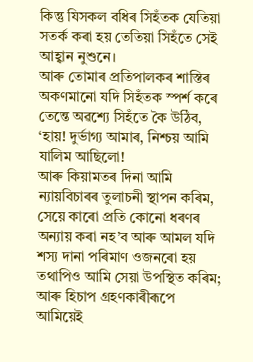কিন্তু যিসকল বধিৰ সিহঁতক যেতিয়া সতৰ্ক কৰা হয় তেতিয়া সিহঁতে সেই আহ্বান নুশুনে।
আৰু তোমাৰ প্ৰতিপালকৰ শাস্তিৰ অকণমানো যদি সিহঁতক স্পৰ্শ কৰে তেন্তে অৱশ্যে সিহঁতে কৈ উঠিব, ‘হায়! দুৰ্ভাগ্য আমাৰ, নিশ্চয় আমি যালিম আছিলো!
আৰু কিয়ামতৰ দিনা আমি ন্যায়বিচাৰৰ তুলাচনী স্থাপন কৰিম, সেয়ে কাৰো প্ৰতি কোনো ধৰণৰ অন্যায় কৰা নহ’ব আৰু আমল যদি শস্য দানা পৰিমাণ ওজনৰো হয় তথাপিও আমি সেয়া উপস্থিত কৰিম; আৰু হিচাপ গ্ৰহণকাৰীৰূপে আমিয়েই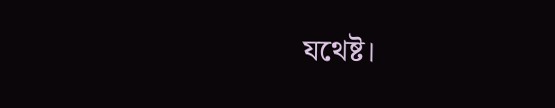যথেষ্ট।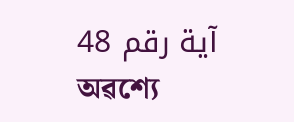آية رقم 48
অৱশ্যে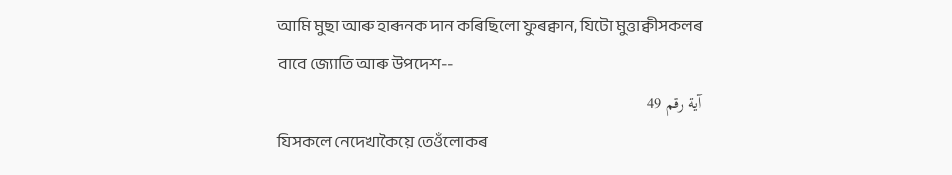আমি মুছা আৰু হাৰূনক দান কৰিছিলো ফুৰক্বান, যিটো মুত্তাক্বীসকলৰ বাবে জ্যোতি আৰু উপদেশ--
آية رقم 49
যিসকলে নেদেখাকৈয়ে তেওঁলোকৰ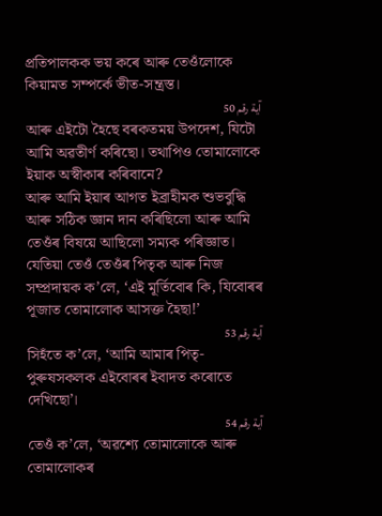প্ৰতিপালকক ভয় কৰে আৰু তেওঁলোকে কিয়ামত সম্পৰ্কে ভীত-সন্ত্ৰস্ত।
آية رقم 50
আৰু এইটো হৈছে বৰকতময় উপদেশ, যিটো আমি অৱতীৰ্ণ কৰিছো। তথাপিও তোমালোকে ইয়াক অস্বীকাৰ কৰিবানে?
আৰু আমি ইয়াৰ আগত ইব্ৰাহীমক শুভবুদ্ধি আৰু সঠিক জ্ঞান দান কৰিছিলো আৰু আমি তেওঁৰ বিষয়ে আছিলো সম্যক পৰিজ্ঞাত।
যেতিয়া তেওঁ তেওঁৰ পিতৃক আৰু নিজ সম্প্ৰদায়ক ক’লে, ‘এই মূৰ্তিবোৰ কি, যিবোৰৰ পূজাত তোমালোক আসক্ত হৈছা!’
آية رقم 53
সিহঁতে ক’লে, ‘আমি আমাৰ পিতৃ-পুৰুষসকলক এইবোৰৰ ইবাদত কৰোতে দেখিছো’।
آية رقم 54
তেওঁ ক’লে, ‘অৱশ্যে তোমালোকে আৰু তোমালোকৰ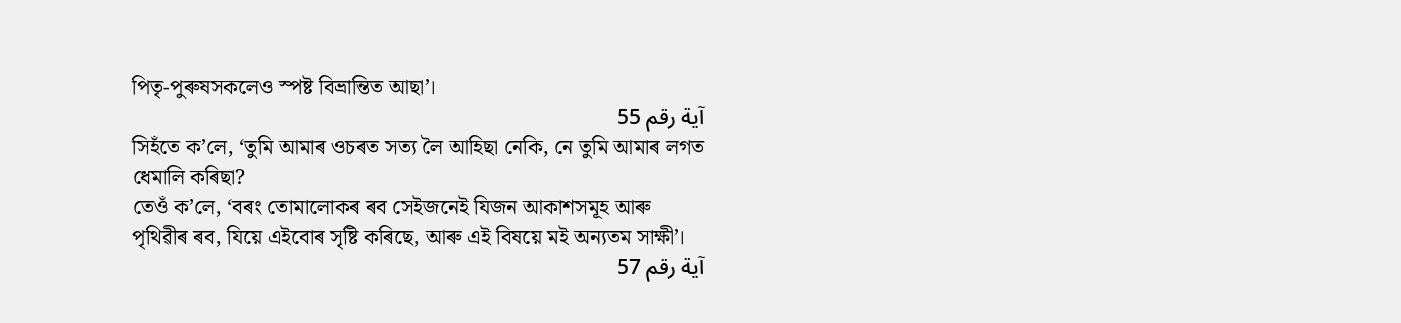পিতৃ-পুৰুষসকলেও স্পষ্ট বিভ্ৰান্তিত আছা’।
آية رقم 55
সিহঁতে ক’লে, ‘তুমি আমাৰ ওচৰত সত্য লৈ আহিছা নেকি, নে তুমি আমাৰ লগত ধেমালি কৰিছা?
তেওঁ ক’লে, ‘বৰং তোমালোকৰ ৰব সেইজনেই যিজন আকাশসমূহ আৰু পৃথিৱীৰ ৰব, যিয়ে এইবোৰ সৃষ্টি কৰিছে, আৰু এই বিষয়ে মই অন্যতম সাক্ষী’।
آية رقم 57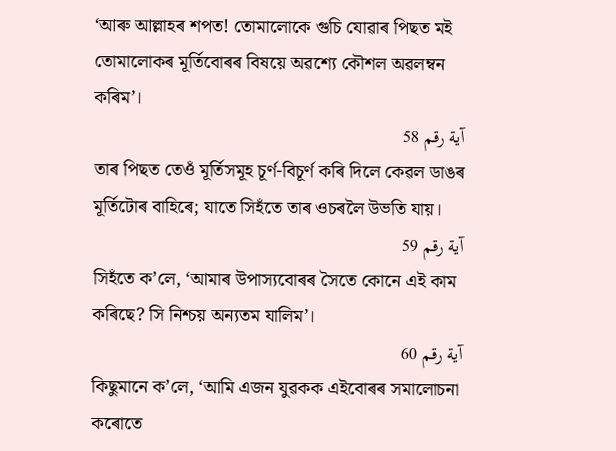‘আৰু আল্লাহৰ শপত! তোমালোকে গুচি যোৱাৰ পিছত মই তোমালোকৰ মূৰ্তিবোৰৰ বিষয়ে অৱশ্যে কৌশল অৱলম্বন কৰিম’।
آية رقم 58
তাৰ পিছত তেওঁ মূৰ্তিসমূহ চূৰ্ণ-বিচূৰ্ণ কৰি দিলে কেৱল ডাঙৰ মূৰ্তিটোৰ বাহিৰে; যাতে সিহঁতে তাৰ ওচৰলৈ উভতি যায়।
آية رقم 59
সিহঁতে ক’লে, ‘আমাৰ উপাস্যবোৰৰ সৈতে কোনে এই কাম কৰিছে? সি নিশ্চয় অন্যতম যালিম’।
آية رقم 60
কিছুমানে ক’লে, ‘আমি এজন যুৱকক এইবোৰৰ সমালোচনা কৰোতে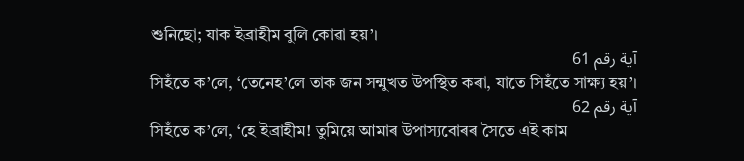শুনিছো; যাক ইব্ৰাহীম বুলি কোৱা হয়’।
آية رقم 61
সিহঁতে ক’লে, ‘তেনেহ’লে তাক জন সন্মুখত উপস্থিত কৰা, যাতে সিহঁতে সাক্ষ্য হয়’।
آية رقم 62
সিহঁতে ক’লে, ‘হে ইব্ৰাহীম! তুমিয়ে আমাৰ উপাস্যবোৰৰ সৈতে এই কাম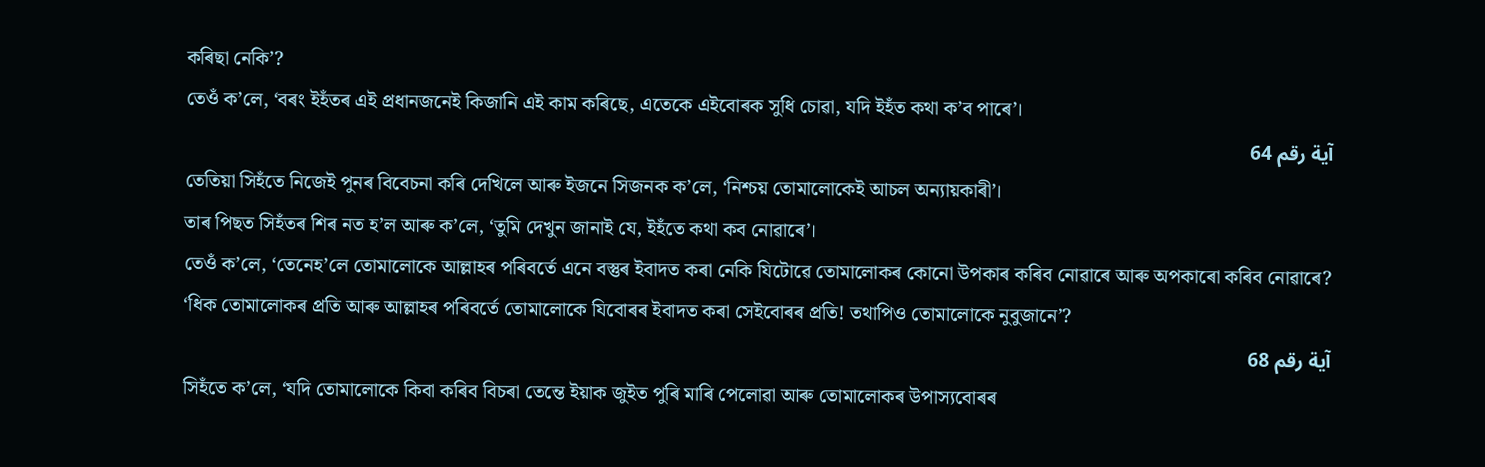কৰিছা নেকি’?
তেওঁ ক’লে, ‘বৰং ইহঁতৰ এই প্ৰধানজনেই কিজানি এই কাম কৰিছে, এতেকে এইবোৰক সুধি চোৱা, যদি ইহঁত কথা ক’ব পাৰে’।
آية رقم 64
তেতিয়া সিহঁতে নিজেই পুনৰ বিবেচনা কৰি দেখিলে আৰু ইজনে সিজনক ক’লে, ‘নিশ্চয় তোমালোকেই আচল অন্যায়কাৰী’।
তাৰ পিছত সিহঁতৰ শিৰ নত হ’ল আৰু ক’লে, ‘তুমি দেখুন জানাই যে, ইহঁতে কথা কব নোৱাৰে’।
তেওঁ ক’লে, ‘তেনেহ’লে তোমালোকে আল্লাহৰ পৰিবৰ্তে এনে বস্তুৰ ইবাদত কৰা নেকি যিটোৱে তোমালোকৰ কোনো উপকাৰ কৰিব নোৱাৰে আৰু অপকাৰো কৰিব নোৱাৰে?
‘ধিক তোমালোকৰ প্ৰতি আৰু আল্লাহৰ পৰিবৰ্তে তোমালোকে যিবোৰৰ ইবাদত কৰা সেইবোৰৰ প্ৰতি! তথাপিও তোমালোকে নুবুজানে’?
آية رقم 68
সিহঁতে ক’লে, ‘যদি তোমালোকে কিবা কৰিব বিচৰা তেন্তে ইয়াক জুইত পুৰি মাৰি পেলোৱা আৰু তোমালোকৰ উপাস্যবোৰৰ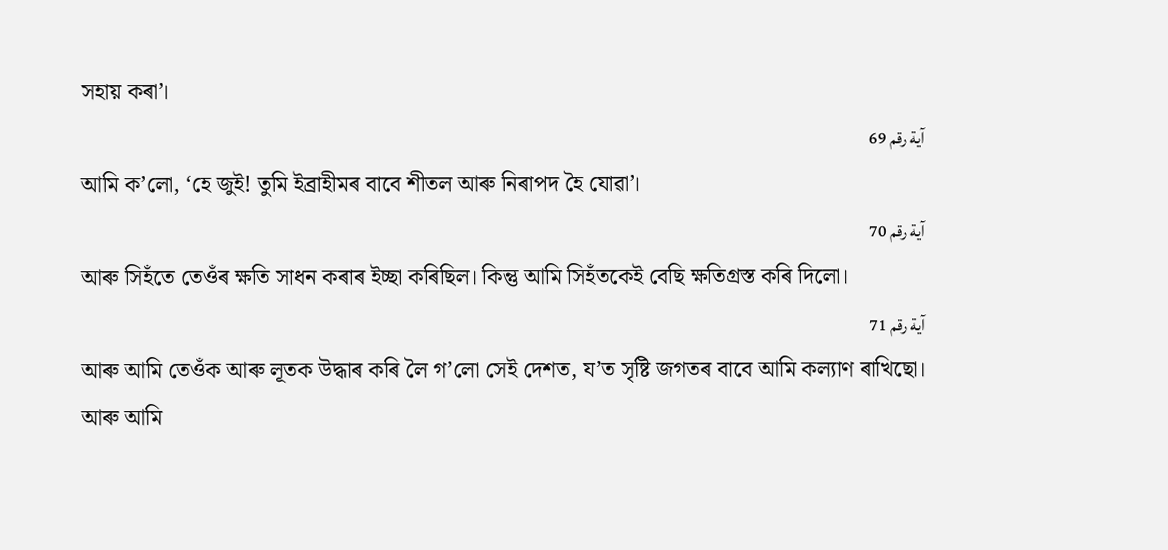সহায় কৰা’।
آية رقم 69
আমি ক’লো, ‘হে জুই! তুমি ইব্ৰাহীমৰ বাবে শীতল আৰু নিৰাপদ হৈ যোৱা’।
آية رقم 70
আৰু সিহঁতে তেওঁৰ ক্ষতি সাধন কৰাৰ ইচ্ছা কৰিছিল। কিন্তু আমি সিহঁতকেই বেছি ক্ষতিগ্ৰস্ত কৰি দিলো।
آية رقم 71
আৰু আমি তেওঁক আৰু লূতক উদ্ধাৰ কৰি লৈ গ’লো সেই দেশত, য’ত সৃষ্টি জগতৰ বাবে আমি কল্যাণ ৰাখিছো।
আৰু আমি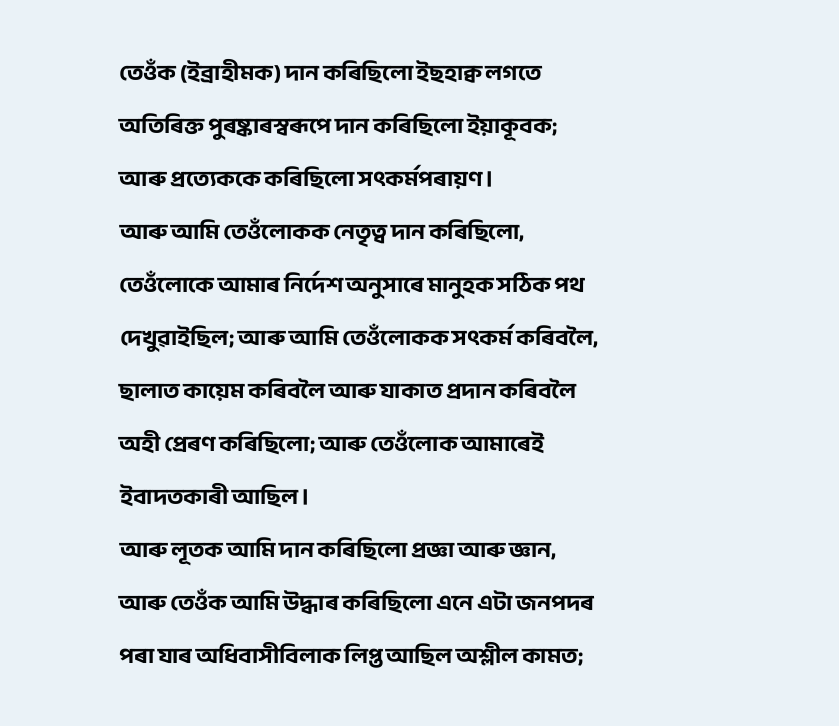তেওঁক (ইব্ৰাহীমক) দান কৰিছিলো ইছহাক্ব লগতে অতিৰিক্ত পুৰষ্কাৰস্বৰূপে দান কৰিছিলো ইয়াকূবক; আৰু প্ৰত্যেককে কৰিছিলো সৎকৰ্মপৰায়ণ।
আৰু আমি তেওঁলোকক নেতৃত্ব দান কৰিছিলো, তেওঁলোকে আমাৰ নিৰ্দেশ অনুসাৰে মানুহক সঠিক পথ দেখুৱাইছিল; আৰু আমি তেওঁলোকক সৎকৰ্ম কৰিবলৈ, ছালাত কায়েম কৰিবলৈ আৰু যাকাত প্ৰদান কৰিবলৈ অহী প্ৰেৰণ কৰিছিলো; আৰু তেওঁলোক আমাৰেই ইবাদতকাৰী আছিল।
আৰু লূতক আমি দান কৰিছিলো প্ৰজ্ঞা আৰু জ্ঞান, আৰু তেওঁক আমি উদ্ধাৰ কৰিছিলো এনে এটা জনপদৰ পৰা যাৰ অধিবাসীবিলাক লিপ্ত আছিল অশ্লীল কামত;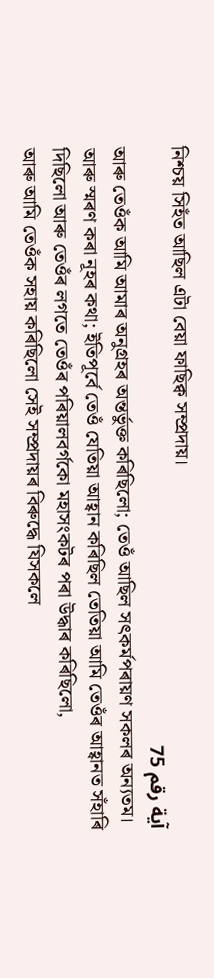নিশ্চয় সিহঁত আছিল এটা বেয়া ফাছিক্ব সম্প্ৰদায়।
آية رقم 75
আৰু তেওঁক আমি আমাৰ অনুগ্ৰহৰ অন্তৰ্ভুক্ত কৰিছিলো; তেওঁ আছিল সৎকৰ্মপৰায়ণ সকলৰ অন্যতম।
আৰু স্মৰণ কৰা নূহৰ কথা; ইতিপূৰ্বে তেওঁ যেতিয়া আহ্বান কৰিছিল তেতিয়া আমি তেওঁৰ আহ্বানত সঁহাৰি দিছিলো আৰু তেওঁৰ লগতে তেওঁৰ পৰিয়ালবৰ্গকো মহাসংকটৰ পৰা উদ্ধাৰ কৰিছিলো,
আৰু আমি তেওঁক সহায় কৰিছিলো সেই সম্প্ৰদায়ৰ বিৰুদ্ধে যিসকলে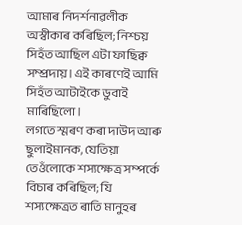আমাৰ নিদৰ্শনাৱলীক অস্বীকাৰ কৰিছিল; নিশ্চয় সিহঁত আছিল এটা ফাছিক্ব সম্প্ৰদায়। এই কাৰণেই আমি সিহঁত আটাইকে ডুবাই মাৰিছিলো।
লগতে স্মৰণ কৰা দাউদ আৰু ছুলাইমানক, যেতিয়া তেওঁলোকে শস্যক্ষেত্ৰ সম্পৰ্কে বিচাৰ কৰিছিল; যি শস্যক্ষেত্ৰত ৰাতি মানুহৰ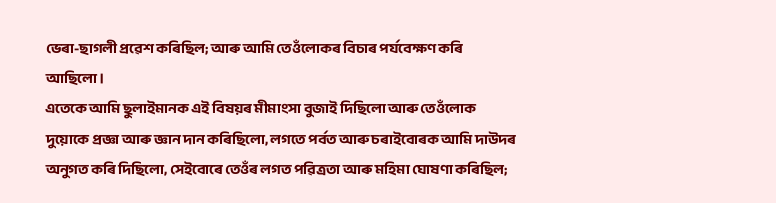ভেৰা-ছাগলী প্ৰৱেশ কৰিছিল; আৰু আমি তেওঁলোকৰ বিচাৰ পৰ্যবেক্ষণ কৰি আছিলো।
এতেকে আমি ছুলাইমানক এই বিষয়ৰ মীমাংসা বুজাই দিছিলো আৰু তেওঁলোক দুয়োকে প্ৰজ্ঞা আৰু জ্ঞান দান কৰিছিলো, লগতে পৰ্বত আৰু চৰাইবোৰক আমি দাউদৰ অনুগত কৰি দিছিলো, সেইবোৰে তেওঁৰ লগত পৱিত্ৰতা আৰু মহিমা ঘোষণা কৰিছিল;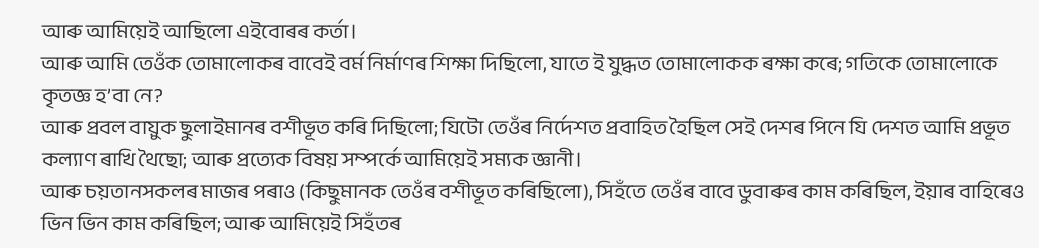আৰু আমিয়েই আছিলো এইবোৰৰ কৰ্তা।
আৰু আমি তেওঁক তোমালোকৰ বাবেই বৰ্ম নিৰ্মাণৰ শিক্ষা দিছিলো, যাতে ই যুদ্ধত তোমালোকক ৰক্ষা কৰে; গতিকে তোমালোকে কৃতজ্ঞ হ’বা নে?
আৰু প্ৰবল বায়ুক ছুলাইমানৰ বশীভূত কৰি দিছিলো; যিটো তেওঁৰ নিৰ্দেশত প্ৰবাহিত হৈছিল সেই দেশৰ পিনে যি দেশত আমি প্ৰভূত কল্যাণ ৰাখি থৈছো; আৰু প্ৰত্যেক বিষয় সম্পৰ্কে আমিয়েই সম্যক জ্ঞানী।
আৰু চয়তানসকলৰ মাজৰ পৰাও (কিছুমানক তেওঁৰ বশীভূত কৰিছিলো), সিহঁতে তেওঁৰ বাবে ডুবাৰুৰ কাম কৰিছিল, ইয়াৰ বাহিৰেও ভিন ভিন কাম কৰিছিল; আৰু আমিয়েই সিহঁতৰ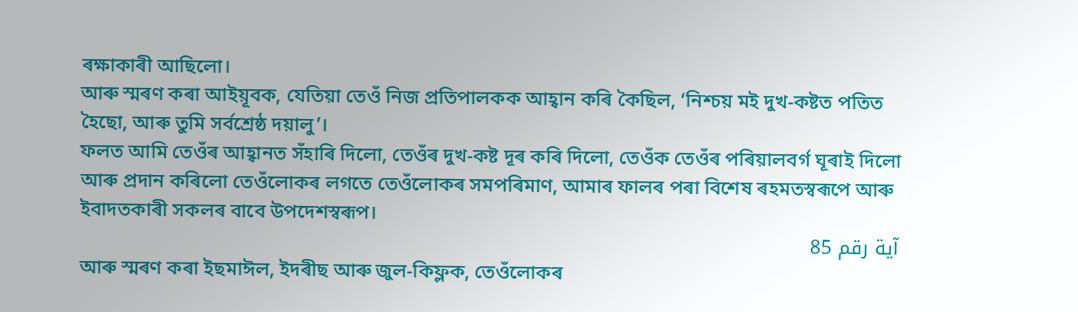ৰক্ষাকাৰী আছিলো।
আৰু স্মৰণ কৰা আইয়ূবক, যেতিয়া তেওঁ নিজ প্ৰতিপালকক আহ্বান কৰি কৈছিল, ‘নিশ্চয় মই দুখ-কষ্টত পতিত হৈছো, আৰু তুমি সৰ্বশ্ৰেষ্ঠ দয়ালু’।
ফলত আমি তেওঁৰ আহ্বানত সঁহাৰি দিলো, তেওঁৰ দুখ-কষ্ট দূৰ কৰি দিলো, তেওঁক তেওঁৰ পৰিয়ালবৰ্গ ঘূৰাই দিলো আৰু প্ৰদান কৰিলো তেওঁলোকৰ লগতে তেওঁলোকৰ সমপৰিমাণ, আমাৰ ফালৰ পৰা বিশেষ ৰহমতস্বৰূপে আৰু ইবাদতকাৰী সকলৰ বাবে উপদেশস্বৰূপ।
آية رقم 85
আৰু স্মৰণ কৰা ইছমাঈল, ইদৰীছ আৰু জুল-কিফ্লক, তেওঁলোকৰ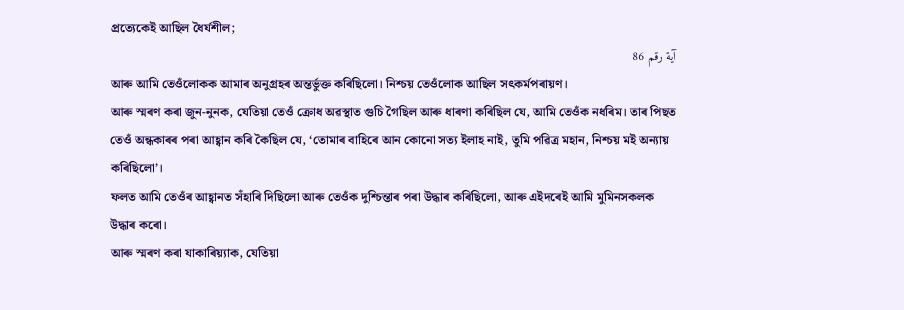প্ৰত্যেকেই আছিল ধৈৰ্যশীল;
آية رقم 86
আৰু আমি তেওঁলোকক আমাৰ অনুগ্ৰহৰ অন্তৰ্ভুক্ত কৰিছিলো। নিশ্চয় তেওঁলোক আছিল সৎকৰ্মপৰায়ণ।
আৰু স্মৰণ কৰা জুন-নুনক, যেতিয়া তেওঁ ক্ৰোধ অৱস্থাত গুচি গৈছিল আৰু ধাৰণা কৰিছিল যে, আমি তেওঁক নধৰিম। তাৰ পিছত তেওঁ অন্ধকাৰৰ পৰা আহ্বান কৰি কৈছিল যে, ‘তোমাৰ বাহিৰে আন কোনো সত্য ইলাহ নাই, তুমি পৱিত্ৰ মহান, নিশ্চয় মই অন্যায় কৰিছিলো’।
ফলত আমি তেওঁৰ আহ্বানত সঁহাৰি দিছিলো আৰু তেওঁক দুশ্চিন্তাৰ পৰা উদ্ধাৰ কৰিছিলো, আৰু এইদৰেই আমি মুমিনসকলক উদ্ধাৰ কৰো।
আৰু স্মৰণ কৰা যাকাৰিয়্যাক, যেতিয়া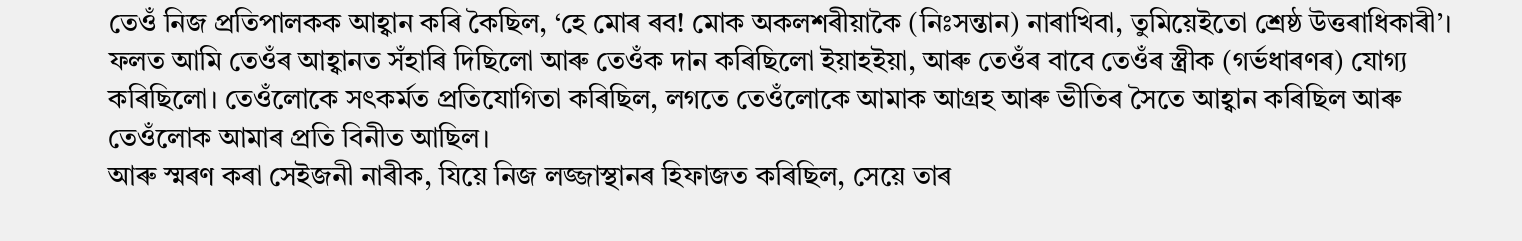তেওঁ নিজ প্ৰতিপালকক আহ্বান কৰি কৈছিল, ‘হে মোৰ ৰব! মোক অকলশৰীয়াকৈ (নিঃসন্তান) নাৰাখিবা, তুমিয়েইতো শ্ৰেষ্ঠ উত্তৰাধিকাৰী’।
ফলত আমি তেওঁৰ আহ্বানত সঁহাৰি দিছিলো আৰু তেওঁক দান কৰিছিলো ইয়াহইয়া, আৰু তেওঁৰ বাবে তেওঁৰ স্ত্ৰীক (গৰ্ভধাৰণৰ) যোগ্য কৰিছিলো। তেওঁলোকে সৎকৰ্মত প্ৰতিযোগিতা কৰিছিল, লগতে তেওঁলোকে আমাক আগ্ৰহ আৰু ভীতিৰ সৈতে আহ্বান কৰিছিল আৰু তেওঁলোক আমাৰ প্ৰতি বিনীত আছিল।
আৰু স্মৰণ কৰা সেইজনী নাৰীক, যিয়ে নিজ লজ্জাস্থানৰ হিফাজত কৰিছিল, সেয়ে তাৰ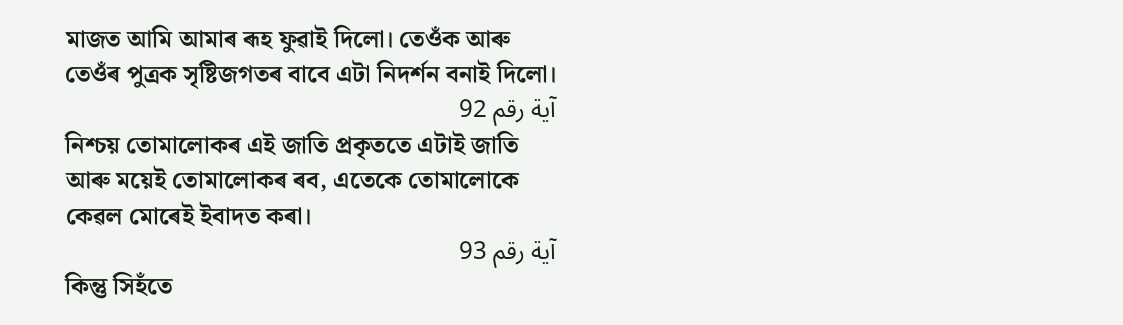মাজত আমি আমাৰ ৰূহ ফুৱাই দিলো। তেওঁক আৰু তেওঁৰ পুত্ৰক সৃষ্টিজগতৰ বাবে এটা নিদৰ্শন বনাই দিলো।
آية رقم 92
নিশ্চয় তোমালোকৰ এই জাতি প্ৰকৃততে এটাই জাতি আৰু ময়েই তোমালোকৰ ৰব, এতেকে তোমালোকে কেৱল মোৰেই ইবাদত কৰা।
آية رقم 93
কিন্তু সিহঁতে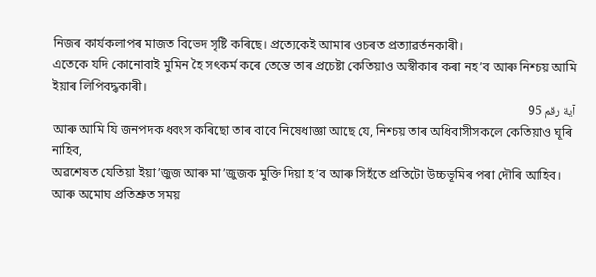নিজৰ কাৰ্যকলাপৰ মাজত বিভেদ সৃষ্টি কৰিছে। প্ৰত্যেকেই আমাৰ ওচৰত প্ৰত্যাৱৰ্তনকাৰী।
এতেকে যদি কোনোবাই মুমিন হৈ সৎকৰ্ম কৰে তেন্তে তাৰ প্ৰচেষ্টা কেতিয়াও অস্বীকাৰ কৰা নহ’ব আৰু নিশ্চয় আমি ইয়াৰ লিপিবদ্ধকাৰী।
آية رقم 95
আৰু আমি যি জনপদক ধ্বংস কৰিছো তাৰ বাবে নিষেধাজ্ঞা আছে যে, নিশ্চয় তাৰ অধিবাসীসকলে কেতিয়াও ঘূৰি নাহিব,
অৱশেষত যেতিয়া ইয়া’জুজ আৰু মা’জুজক মুক্তি দিয়া হ’ব আৰু সিহঁতে প্ৰতিটো উচ্চভূমিৰ পৰা দৌৰি আহিব।
আৰু অমোঘ প্ৰতিশ্ৰুত সময়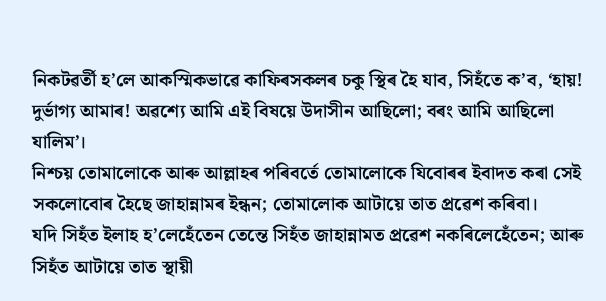নিকটৱৰ্তী হ’লে আকস্মিকভাৱে কাফিৰসকলৰ চকু স্থিৰ হৈ যাব, সিহঁতে ক’ব, ‘হায়! দুৰ্ভাগ্য আমাৰ! অৱশ্যে আমি এই বিষয়ে উদাসীন আছিলো; বৰং আমি আছিলো যালিম’।
নিশ্চয় তোমালোকে আৰু আল্লাহৰ পৰিবৰ্তে তোমালোকে যিবোৰৰ ইবাদত কৰা সেই সকলোবোৰ হৈছে জাহান্নামৰ ইন্ধন; তোমালোক আটায়ে তাত প্ৰৱেশ কৰিবা।
যদি সিহঁত ইলাহ হ’লেহেঁতেন তেন্তে সিহঁত জাহান্নামত প্ৰৱেশ নকৰিলেহেঁতেন; আৰু সিহঁত আটায়ে তাত স্থায়ী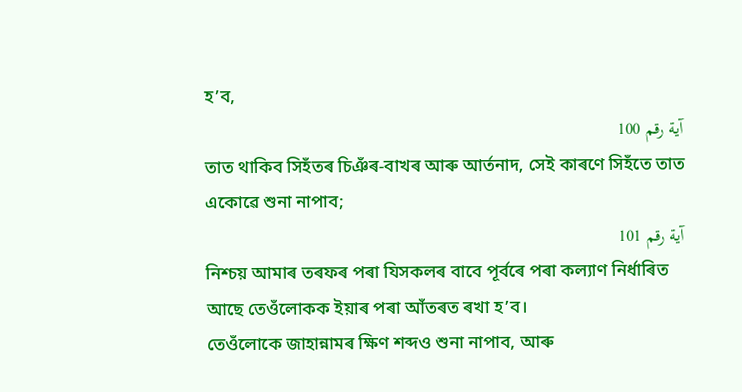হ’ব,
آية رقم 100
তাত থাকিব সিহঁতৰ চিঞঁৰ-বাখৰ আৰু আৰ্তনাদ, সেই কাৰণে সিহঁতে তাত একোৱে শুনা নাপাব;
آية رقم 101
নিশ্চয় আমাৰ তৰফৰ পৰা যিসকলৰ বাবে পূৰ্বৰে পৰা কল্যাণ নিৰ্ধাৰিত আছে তেওঁলোকক ইয়াৰ পৰা আঁতৰত ৰখা হ’ব।
তেওঁলোকে জাহান্নামৰ ক্ষিণ শব্দও শুনা নাপাব, আৰু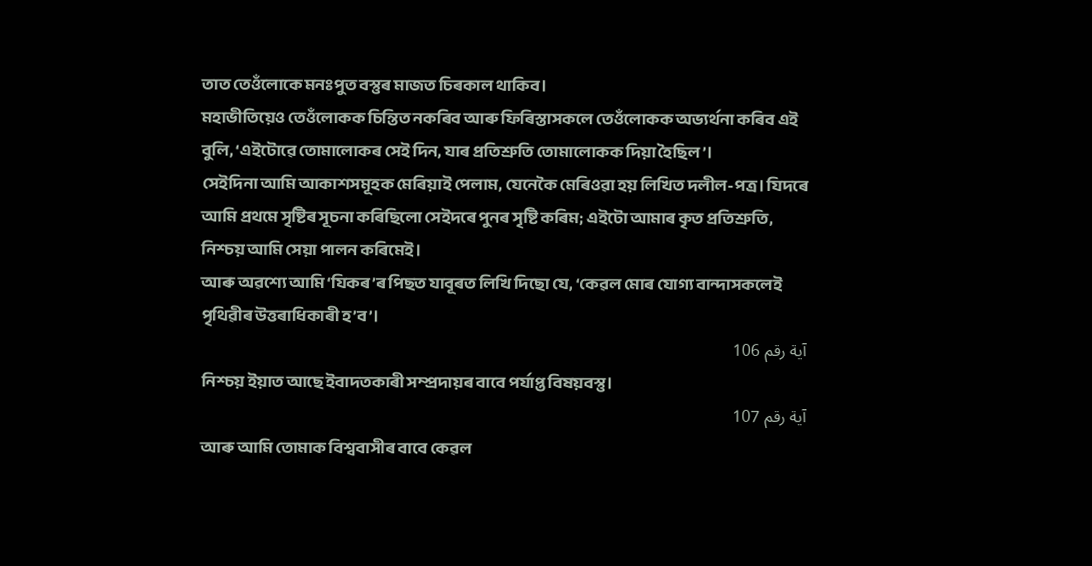তাত তেওঁলোকে মনঃপুত বস্তুৰ মাজত চিৰকাল থাকিব।
মহাভীতিয়েও তেওঁলোকক চিন্তিত নকৰিব আৰু ফিৰিস্তাসকলে তেওঁলোকক অভ্যৰ্থনা কৰিব এই বুলি, ‘এইটোৱে তোমালোকৰ সেই দিন, যাৰ প্ৰতিশ্ৰুতি তোমালোকক দিয়া হৈছিল’।
সেইদিনা আমি আকাশসমূহক মেৰিয়াই পেলাম, যেনেকৈ মেৰিওৱা হয় লিখিত দলীল-পত্ৰ। যিদৰে আমি প্ৰথমে সৃষ্টিৰ সূচনা কৰিছিলো সেইদৰে পুনৰ সৃষ্টি কৰিম; এইটো আমাৰ কৃত প্ৰতিশ্ৰুতি, নিশ্চয় আমি সেয়া পালন কৰিমেই।
আৰু অৱশ্যে আমি ‘যিকৰ’ৰ পিছত যাবূৰত লিখি দিছো যে, ‘কেৱল মোৰ যোগ্য বান্দাসকলেই পৃথিৱীৰ উত্তৰাধিকাৰী হ’ব’।
آية رقم 106
নিশ্চয় ইয়াত আছে ইবাদতকাৰী সম্প্ৰদায়ৰ বাবে পৰ্যাপ্ত বিষয়বস্তু।
آية رقم 107
আৰু আমি তোমাক বিশ্ববাসীৰ বাবে কেৱল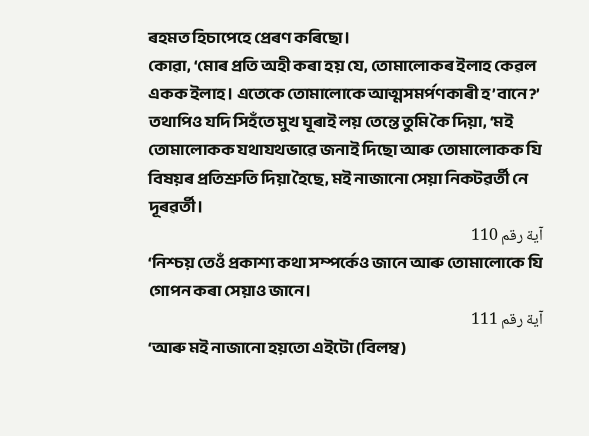ৰহমত হিচাপেহে প্ৰেৰণ কৰিছো।
কোৱা, ‘মোৰ প্ৰতি অহী কৰা হয় যে, তোমালোকৰ ইলাহ কেৱল একক ইলাহ। এতেকে তোমালোকে আত্মসমৰ্পণকাৰী হ’বানে?’
তথাপিও যদি সিহঁতে মুখ ঘূৰাই লয় তেন্তে তুমি কৈ দিয়া, ‘মই তোমালোকক যথাযথভাৱে জনাই দিছো আৰু তোমালোকক যি বিষয়ৰ প্ৰতিশ্ৰুতি দিয়া হৈছে, মই নাজানো সেয়া নিকটৱৰ্তী নে দূৰৱৰ্তী।
آية رقم 110
‘নিশ্চয় তেওঁ প্ৰকাশ্য কথা সম্পৰ্কেও জানে আৰু তোমালোকে যি গোপন কৰা সেয়াও জানে।
آية رقم 111
‘আৰু মই নাজানো হয়তো এইটো (বিলম্ব)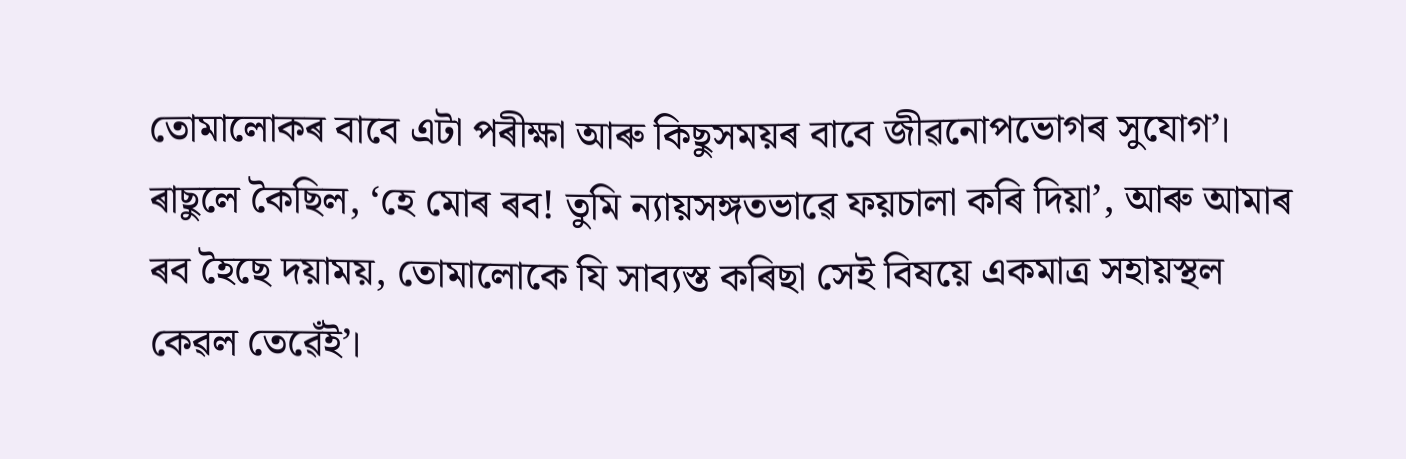তোমালোকৰ বাবে এটা পৰীক্ষা আৰু কিছুসময়ৰ বাবে জীৱনোপভোগৰ সুযোগ’।
ৰাছুলে কৈছিল, ‘হে মোৰ ৰব! তুমি ন্যায়সঙ্গতভাৱে ফয়চালা কৰি দিয়া’, আৰু আমাৰ ৰব হৈছে দয়াময়, তোমালোকে যি সাব্যস্ত কৰিছা সেই বিষয়ে একমাত্ৰ সহায়স্থল কেৱল তেৱেঁই’।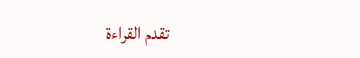تقدم القراءة